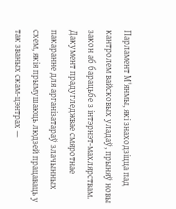Парламент М'янмы, які знаходзіцца пад кантролем вайсковых уладаў, прыняў новы закон аб барацьбе з інтэрнэт-махлярствам. Дакумент прадугледжвае смяротнае пакаранне для арганізатараў злачынных схем, якія прымушаюць людзей працаваць у так званых скам-цэнтрах —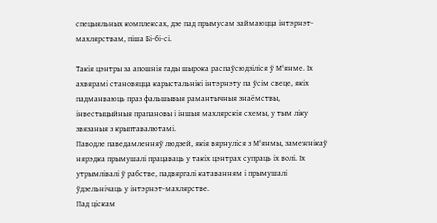спецыяльных комплексах, дзе пад прымусам займаюцца інтэрнэт-махлярствам, піша Бі-бі-сі.

Такія цэнтры за апошнія гады шырока распаўсюдзіліся ў М'янме. Іх ахвярамі становяцца карыстальнікі інтэрнэту па ўсім свеце, якіх падманваюць праз фальшывыя рамантычныя знаёмствы, інвестыцыйныя прапановы і іншыя махлярскія схемы, у тым ліку звязаныя з крыптавалютамі.
Паводле паведамленняў людзей, якія вярнуліся з М'янмы, замежнікаў нярэдка прымушалі працаваць у такіх цэнтрах супраць іх волі. Іх утрымлівалі ў рабстве, падвяргалі катаванням і прымушалі ўдзельнічаць у інтэрнэт-махлярстве.
Пад ціскам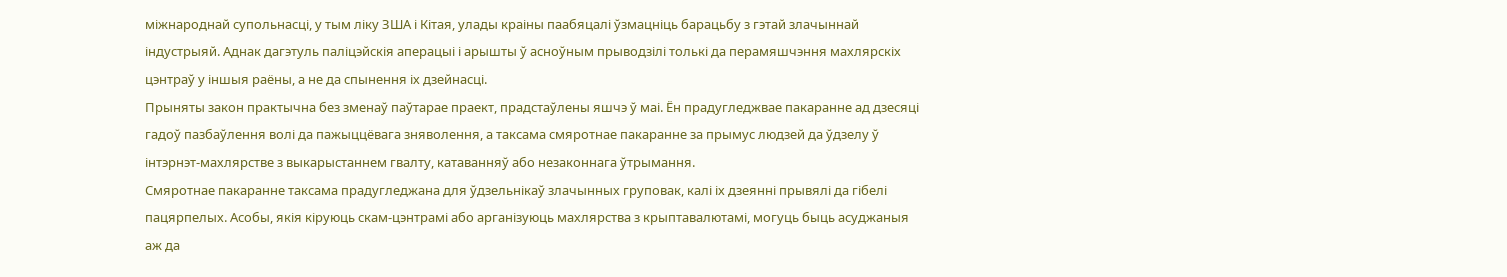міжнароднай супольнасці, у тым ліку ЗША і Кітая, улады краіны паабяцалі ўзмацніць барацьбу з гэтай злачыннай індустрыяй. Аднак дагэтуль паліцэйскія аперацыі і арышты ў асноўным прыводзілі толькі да перамяшчэння махлярскіх цэнтраў у іншыя раёны, а не да спынення іх дзейнасці.
Прыняты закон практычна без зменаў паўтарае праект, прадстаўлены яшчэ ў маі. Ён прадугледжвае пакаранне ад дзесяці гадоў пазбаўлення волі да пажыццёвага зняволення, а таксама смяротнае пакаранне за прымус людзей да ўдзелу ў інтэрнэт-махлярстве з выкарыстаннем гвалту, катаванняў або незаконнага ўтрымання.
Смяротнае пакаранне таксама прадугледжана для ўдзельнікаў злачынных груповак, калі іх дзеянні прывялі да гібелі пацярпелых. Асобы, якія кіруюць скам-цэнтрамі або арганізуюць махлярства з крыптавалютамі, могуць быць асуджаныя аж да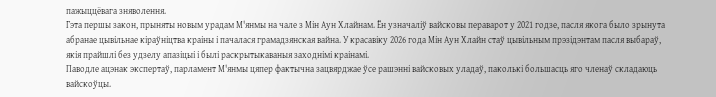пажыццёвага зняволення.
Гэта першы закон, прыняты новым урадам М'янмы на чале з Мін Аун Хлайнам. Ён узначаліў вайсковы пераварот у 2021 годзе, пасля якога было зрынута абранае цывільнае кіраўніцтва краіны і пачалася грамадзянская вайна. У красавіку 2026 года Мін Аун Хлайн стаў цывільным прэзідэнтам пасля выбараў, якія прайшлі без удзелу апазіцыі і былі раскрытыкаваныя заходнімі краінамі.
Паводле ацэнак экспертаў, парламент М'янмы цяпер фактычна зацвярджае ўсе рашэнні вайсковых уладаў, паколькі большасць яго членаў складаюць вайскоўцы.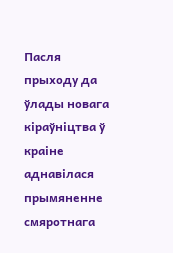Пасля прыходу да ўлады новага кіраўніцтва ў краіне аднавілася прымяненне смяротнага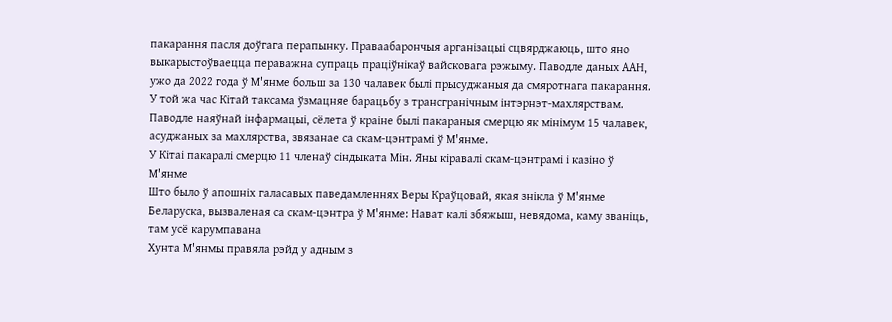пакарання пасля доўгага перапынку. Праваабарончыя арганізацыі сцвярджаюць, што яно выкарыстоўваецца пераважна супраць праціўнікаў вайсковага рэжыму. Паводле даных ААН, ужо да 2022 года ў М'янме больш за 130 чалавек былі прысуджаныя да смяротнага пакарання.
У той жа час Кітай таксама ўзмацняе барацьбу з трансгранічным інтэрнэт-махлярствам. Паводле наяўнай інфармацыі, сёлета ў краіне былі пакараныя смерцю як мінімум 15 чалавек, асуджаных за махлярства, звязанае са скам-цэнтрамі ў М'янме.
У Кітаі пакаралі смерцю 11 членаў сіндыката Мін. Яны кіравалі скам-цэнтрамі і казіно ў М'янме
Што было ў апошніх галасавых паведамленнях Веры Краўцовай, якая знікла ў М'янме
Беларуска, вызваленая са скам-цэнтра ў М'янме: Нават калі збяжыш, невядома, каму званіць, там усё карумпавана
Хунта М'янмы правяла рэйд у адным з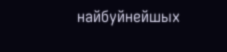найбуйнейшых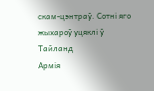скам-цэнтраў. Сотні яго жыхароў уцяклі ў Тайланд
Армія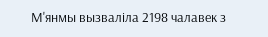М'янмы вызваліла 2198 чалавек з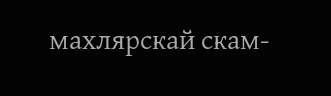махлярскай скам-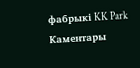фабрыкі KK Park
Каментары